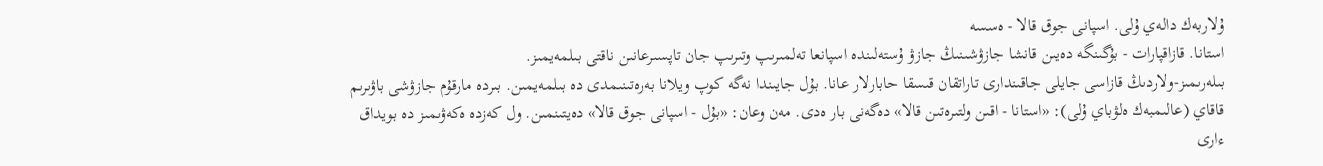ۇلاربەك دالەي ۇلى. اسپانى جوق قالا - ەسسە
استانا. قازاقپارات - بۇگىنگە دەيىن قانشا جازۋشىنىڭ جازۋ ۇستەلىندە اسپانعا تەلمىرىپ وتىرىپ جان تاپسىرعانىن ناقتى بىلمەيمىز.
بىلەرىمىز-ولاردىڭ قازاسى جايلى جاقىندارى تاراتقان قىسقا حابارلار عانا. بۇل جايىندا نەگە كوپ ويلانا بەرەتىنىمدى دە بىلمەيمىن. بىردە مارقۇم جازۋشى باۋىرىم قاقاي (عالىمبەك ەلۋباي ۇلى): «استانا - اقىن ولتىرەتىن قالا» دەگەنى بار ەدى. مەن وعان: «بۇل - اسپانى جوق قالا» دەيتىنمىن. ول كەزدە ەكەۋىمىز دە بويداق ءارى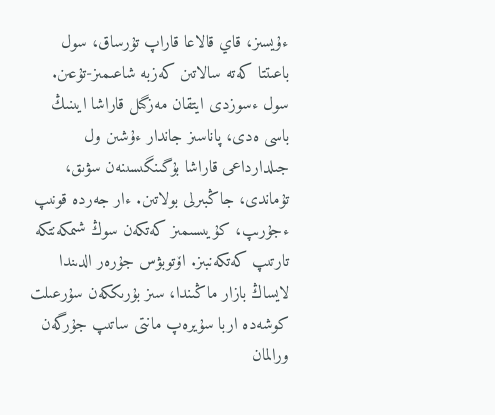ءۇيسىز، قاي قالاعا قاراپ تۇرساق، سول باعىتتا كەتە سالاتىن كەزبە شاعىمىز-تۇعىن. سول ءسوزدى ايتقان مەزگىل قاراشا ايىنىڭ باسى ەدى، پاناسىز جاندار ءۇشىن ول جىلدارداعى قاراشا بۇگىنگىسىنەن سۋىق، تۇماندى، جاڭبىرلى بولاتىن. ءار جەردە قونىپ ءجۇرىپ، كۇيىسىمىز كەتكەن سوڭ شىمكەنتكە تارتىپ كەتكەنبىز. اۆتوبۋس جۇرەر الدىندا لايساڭ بازار ماڭىندا، سىز بۇرىككەن سۇرعىلت كوشەدە اربا سۇيرەپ مانتى ساتىپ جۇرگەن ورالمان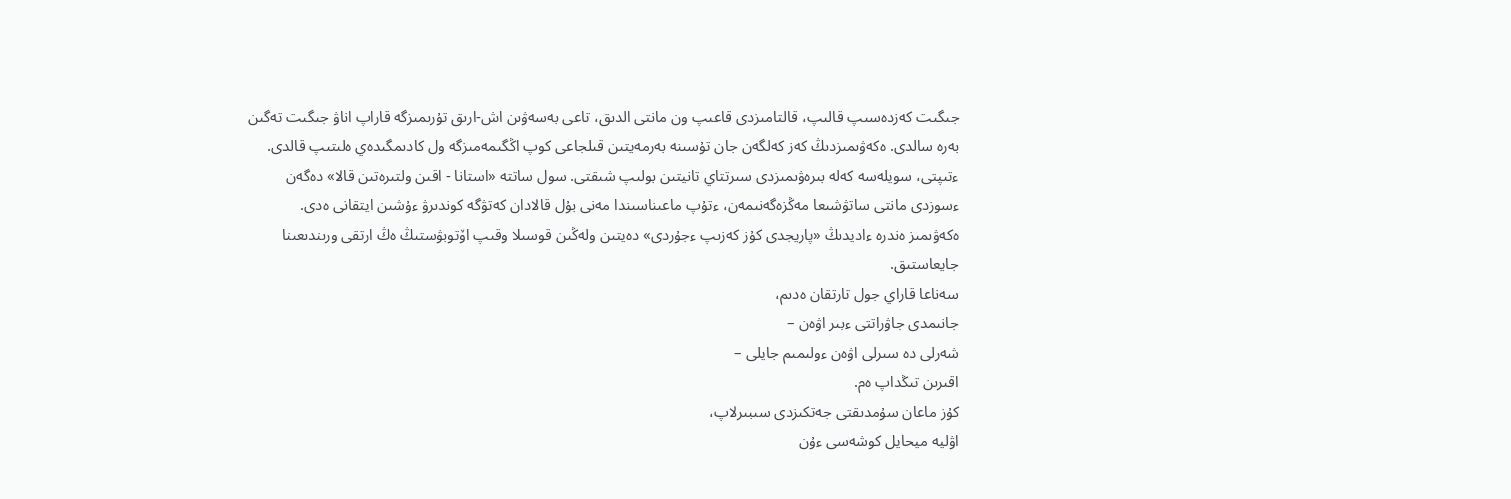جىگىت كەزدەسىپ قالىپ، قالتامىزدى قاعىپ ون مانتى الدىق، تاعى بەسەۋىن اش-ارىق تۇرىمىزگە قاراپ اناۋ جىگىت تەگىن بەرە سالدى. ەكەۋىمىزدىڭ كەز كەلگەن جان تۇسىنە بەرمەيتىن قىلجاعى كوپ اڭگىمەمىزگە ول كادىمگىدەي ەلىتىپ قالدى. ءتىپتى، سويلەسە كەلە بىرەۋىمىزدى سىرتتاي تانيتىن بولىپ شىقتى. سول ساتتە «استانا - اقىن ولتىرەتىن قالا» دەگەن ءسوزدى مانتى ساتۋشىعا مەڭزەگەنىمەن، ءتۇپ ماعىناسىندا مەنى بۇل قالادان كەتۋگە كوندىرۋ ءۇشىن ايتقانى ەدى.
ەكەۋىمىز ەندرە ءاديدىڭ «پاريجدى كۇز كەزىپ ءجۇردى» دەيتىن ولەڭىن قوسىلا وقىپ اۆتوبۋستىڭ ەڭ ارتقى ورىندىعىنا جايعاستىق.
سەناعا قاراي جول تارتقان ەدىم،
جانىمدى جاۋراتتى ءبىر اۋەن –
شەرلى دە سىرلى اۋەن ءولىمىم جايلى –
اقىرىن تىڭداپ ەم.
كۇز ماعان سۇمدىقتى جەتكىزدى سىبىرلاپ،
اۋليە ميحايل كوشەسى ءۇن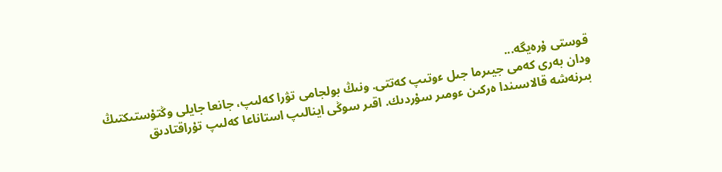قوستى ۇرەيگە...
ودان بەرى كەمى جيىرما جىل ءوتىپ كەتتى. ونىڭ بولجامى تۋرا كەلىپ، جانعا جايلى وڭتۇستىكتىڭ بىرنەشە قالاسىندا ەركىن ءومىر سۇردىك. اقىر سوڭى اينالىپ استاناعا كەلىپ تۇراقتادىق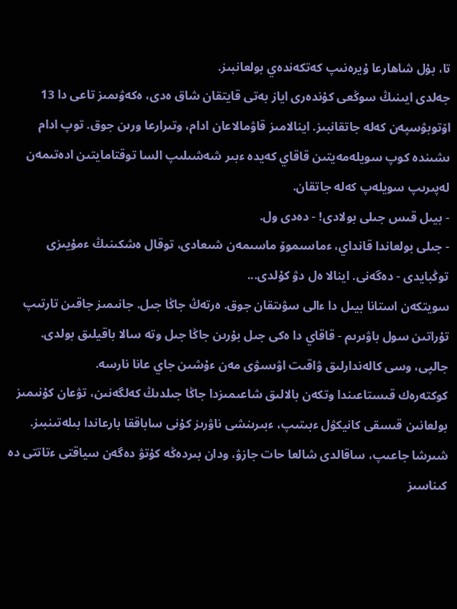تا، بۇل شاھارعا ۇيرەنىپ كەتكەندەي بولعانبىز.
جەلدى ايىنىڭ سوڭعى كۇندەرى اياز بەتى قايتقان شاق ەدى، ەكەۋىمىز تاعى دا 13 اۆتوبۋسپەن كەلە جاتقانبىز. اينالامىز قاۋمالاعان ادام، وتىرارعا ورىن جوق. توپ ادام ىشىندە كوپ سويلەمەيتىن قاقاي كەيدە ءبىر شەشىلىپ السا توقتامايتىن ادەتىمەن لەپىرىپ سويلەپ كەلە جاتقان.
- بيىل قىس جىلى بولادى! - دەدى ول.
- جىلى بولعاندا قانداي، ءماسىموۆ ماسىمەن شىعادى، توقال ەشكىنىڭ ءمۇيىزى توڭبايدى - دەگەنى. اينالا ەل دۋ كۇلدى...
سويتكەن استانا بيىل دا ءالى سۋىتقان جوق. ەرتەڭ جاڭا جىل. جانىمىز جاقىن تارتىپ تۇراتىن سول باۋىرىم - قاقاي دا ەكى جىل بۇرىن جاڭا جىل وتە سالا باقيلىق بولدى. جالپى، وسى كالەندارلىق ۋاقىت اۋىسۋى مەن ءۇشىن جاي عانا نارسە.
كوكتەرەك قىستاعىندا وتكەن بالالىق شاعىمىزدا جاڭا جىلدىڭ كەلگەنىن، تۋعان كۇنىمىز بولعانىن قىسقى كانيكۋل ءبىتىپ، ءبىرىنشى ناۋرىز كۇنى ساباققا بارعاندا بىلەتىنبىز. شىرشا جاعىپ، ساقالدى شالعا حات جازۋ، ودان بىردەڭە كۇتۋ دەگەن سياقتى ءتاتتى دە كىناسىز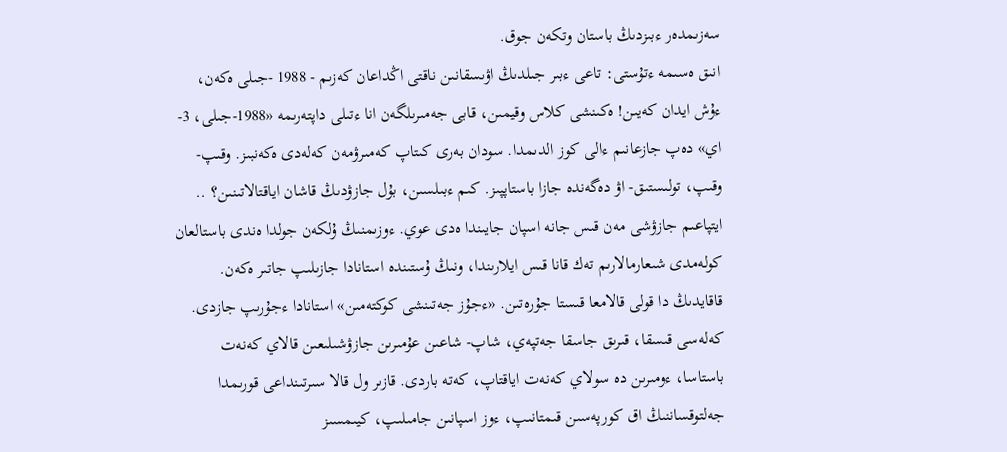سەزىمدەر ءبىزدىڭ باستان وتكەن جوق.
انىق ەسىمە ءتۇستى: تاعى ءبىر جىلدىڭ اۋىسقانىن ناقتى اڭداعان كەزىم - 1988 -جىلى ەكەن، ءۇش ايدان كەيىن! ەكىنشى كلاس وقيمىن، قابى جەمىرىلگەن انا ءتىلى داپتەرىمە «1988-جىلى، 3-اي» دەپ جازعانىم ءالى كوز الدىمدا. سودان بەرى كىتاپ كەمىرۋمەن كەلەدى ەكەنبىز. وقىپ-وقىپ، تولىستىق- اۋ دەگەندە جازا باستاپپىز. كىم ءبىلسىن، بۇل جازۋدىڭ قاشان اياقتالاتىنىن؟ ..
ايتپاعىم جازۋشى مەن قىس جانە اسپان جايىندا ەدى عوي. ءوزىمنىڭ ۇلكەن جولدا ەندى باستالعان كولەمدى شىعارمالارىم تەك قانا قىس ايلارىندا، ونىڭ ۇستىندە استانادا جازىلىپ جاتىر ەكەن. قاقايدىڭ دا قولى قالامعا قىستا جۇرەتىن. «ءجۇز جەتىنشى كوكتەمىن» استانادا ءجۇرىپ جازدى. كەلەسى قىسقا، قىرىق جاسقا جەتپەي، شاپ- شاعىن عۇمىرىن جازۋشىلىعىن قالاي كەنەت باستاسا، ءومىرىن دە سولاي كەنەت اياقتاپ، كەتە باردى. قازىر ول قالا سىرتىنداعى قورىمدا جەلتوقساننىڭ اق كورپەسىن قىمتانىپ، ءوز اسپانىن جامىلىپ، كيىمسىز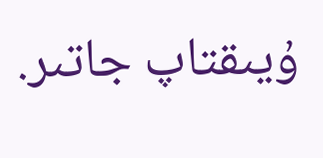ۇيىقتاپ جاتىر.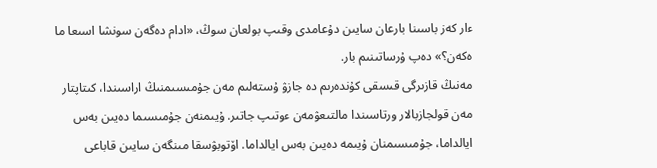ءار كەز باسىنا بارعان سايىن دۇعامدى وقىپ بولعان سوڭ، «ادام دەگەن سونشا اسىعا ما ەكەن؟» دەپ ۇرساتىنىم بار.
مەنىڭ قازىرگى قىسقى كۇندەرىم دە جازۋ ۇستەلىم مەن جۇمىسىمنىڭ اراسىندا، كىتاپتار مەن قولجازبالار ورتاسىندا مالتىعۋمەن ءوتىپ جاتىر. ۇيىمنەن جۇمىسىما دەيىن بەس ايالداما، جۇمىسىمنان ۇيىمە دەيىن بەس ايالداما. اۆتوبۋسقا مىنگەن سايىن قاباعى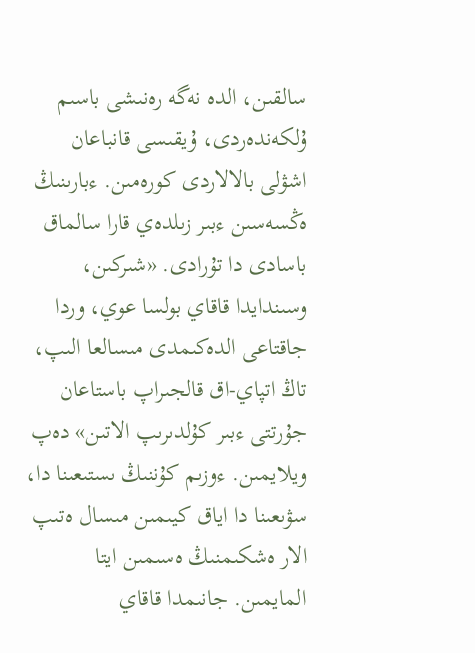سالقىن، الدە نەگە رەنىشى باسىم ۇلكەندەردى، ۇيقىسى قانباعان اشۋلى بالالاردى كورەمىن. ءبارىنىڭ ەڭسەسىن ءبىر زىلدەي قارا سالماق باسادى دا تۇرادى. «شىركىن، وسىندايدا قاقاي بولسا عوي، وردا جاقتاعى الدەكىمدى مىسالعا الىپ، تاڭ اتپاي-اق قالجىراپ باستاعان جۇرتتى ءبىر كۇلدىرىپ الاتىن» دەپ ويلايمىن. ءوزىم كۇننىڭ ىستىعىنا دا، سۋىعىنا دا اياق كيىمىن مىسال ەتىپ الار ەشكىمنىڭ ەسىمىن ايتا المايمىن. جانىمدا قاقاي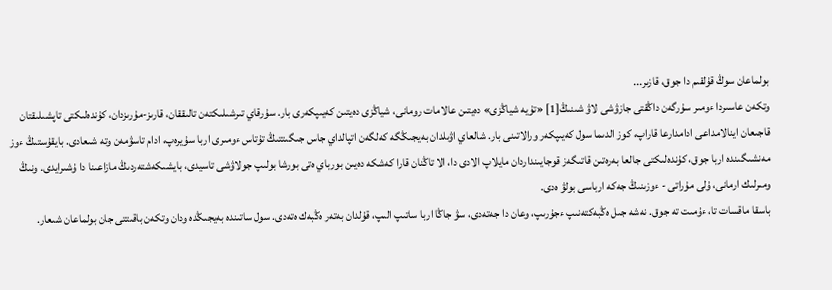بولماعان سوڭ قۇلقىم دا جوق، قازىر...
وتكەن عاسىردا ءومىر سۇرگەن داڭقتى جازۋشى لاۋ شىنىڭ[1] «تۇيە شياڭزى» دەيتىن عالامات رومانى، شياڭزى دەيتىن كەيىپكەرى بار. سۇرقاي تىرشىلىكتەن تالىققان، قارىز-مۇرىزدان، كۇندەلىكتى تاپشىلىقتان قاجىعان اينالامداعى ادامدارعا قاراپ، كوز الدىما سول كەيىپكەر ورالاتىنى بار. شالعاي اۋىلدان بەيجىڭگە كەلگەن اتپالداي جاس جىگىتتىڭ تۇتاس ءومىرى اربا سۇيرەپ، ادام تاسۋمەن وتە شىعادى. بايقۇستىڭ ءوز مەنشىگىندە اربا جوق، كۇندەلىكتى جالعا بەرەتىن قاتىگەز قوجايىنداردان مايلاپ الادى دا، الا تاڭنان قارا كەشكە دەيىن بورباي ەتى بورشا بولىپ جولاۋشى تاسيدى، بايشىكەشتەردىڭ مازاعىنا دا ۇشىرايدى. ونىڭ ومىرلىك ارمانى، ۇلى مۇراتى - ءوزىنىڭ جەكە ارباسى بولۋ ەدى.
باسقا ماقسات تا، ءۇمىت تە جوق. نەشە جىل ەڭبەكتەنىپ ءجۇرىپ، وعان دا جەتەدى، سۋ جاڭا اربا ساتىپ الىپ، قۇلدان بەتەر ەڭبەك ەتەدى. سول ساتىندە بەيجىڭدە ودان وتكەن باقىتتى جان بولماعان شىعار.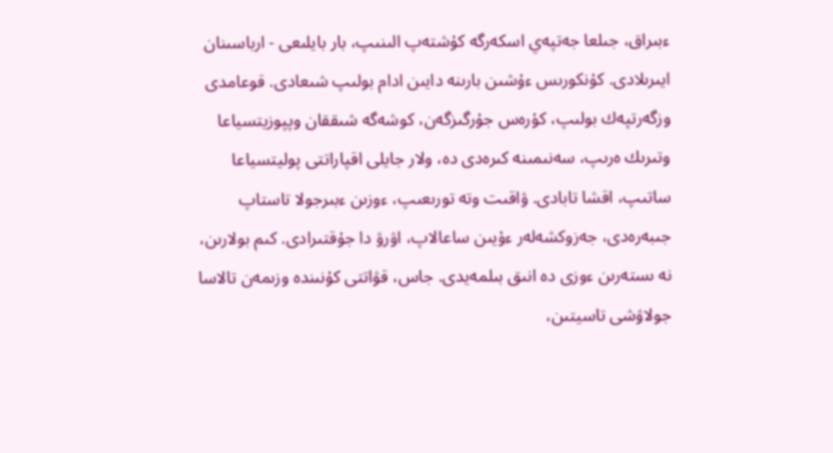ءبىراق، جىلعا جەتپەي اسكەرگە كۇشتەپ الىنىپ، بار بايلىعى - ارباسىنان ايىرىلادى. كۇنكورىس ءۇشىن بارىنە دايىن ادام بولىپ شىعادى. قوعامدى وزگەرتپەك بولىپ، كۇرەس جۇرگىزگەن، كوشەگە شىققان وپپوزيتسياعا وتىرىك ەرىپ، سەنىمىنە كىرەدى دە، ولار جايلى اقپاراتتى پوليتسياعا ساتىپ، اقشا تابادى. ۋاقىت وتە تورىعىپ، ءوزىن ءبىرجولا تاستاپ جىبەرەدى، جەزوكشەلەر ءۇيىن ساعالاپ، اۋرۋ دا جۇقتىرادى. كىم بولارىن، نە ىستەرىن ءوزى دە انىق بىلمەيدى. جاس، قۋاتتى كۇنىندە وزىمەن تالاسا جولاۋشى تاسيتىن،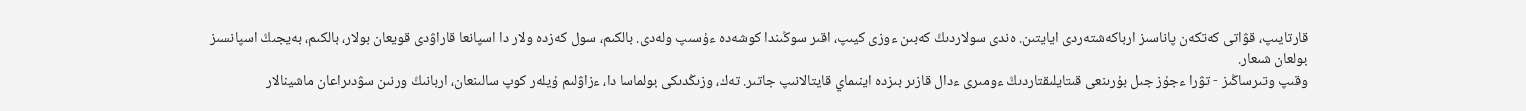قارتايىپ، قۋاتى كەتكەن پاناسىز ارباكەشتەردى ايايتىن. ەندى سولاردىڭ كەبىن ءوزى كيىپ، اقىر سوڭىندا كوشەدە ءۇسىپ ولەدى. بالكىم، سول كەزدە ولار دا اسپانعا قاراۋدى قويعان بولار، بالكىم، بەيجىڭ اسپانسىز بولعان شىعار.
وقىپ وتىرساڭىز - تۋرا ءجۇز جىل بۇرىنعى قىتايلىقتاردىڭ ءومىرى ءدال قازىر بىزدە اينىماي قايتالانىپ جاتىر. تەك، وزىڭدىكى بولماسا دا، ءزاۋلىم ۇيلەر كوپ سالىنعان، اربانىڭ ورنىن سۋدىراعان ماشينالار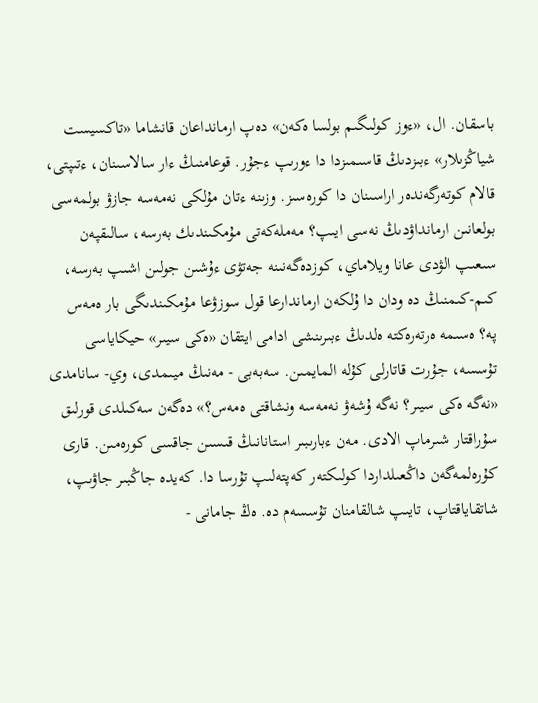باسقان. ال، «ءوز كولىگىم بولسا ەكەن» دەپ ارمانداعان قانشاما «تاكسيست شياڭزىلار» ءبىزدىڭ قاسىمىزدا دا ءورىپ ءجۇر. قوعامنىڭ ءار سالاسىنان، ءتىپتى، قالام كوتەرگەندەر اراسىنان دا كورەسىز. وزىنە ءتان مۇلكى نەمەسە جازۋ بولمەسى بولعانىن ارمانداۋدىڭ نەسى ايىپ؟ مەملەكەتى مۇمكىندىك بەرسە، سالىقپەن سىعىپ الۋدى عانا ويلاماي، كوزدەگەنىنە جەتۋى ءۇشىن جولىن اشىپ بەرسە، كىم-كىمنىڭ دە ودان دا ۇلكەن ارماندارعا قول سوزۋعا مۇمكىندىگى بار ەمەس پە؟ ەسىمە ەرتەرەكتە ەلدىڭ ءبىرىنشى ادامى ايتقان «ەكى سيىر» حيكاياسى تۇسسە، جۇرت قاتارلى كۇلە المايمىن. سەبەبى - مەنىڭ ميىمدى، وي- سانامدى «نەگە ەكى سيىر؟ نەگە ۇشەۋ نەمەسە ونشاقتى ەمەس؟» دەگەن سەكىلدى قورلىق سۇراقتار شىرماپ الادى. مەن ءبارىبىر استانانىڭ قىسىن جاقسى كورەمىن. قارى كۇرەلمەگەن داڭعىلداردا كولىكتەر كەپتەلىپ تۇرسا دا. كەيدە جاڭبىر جاۋىپ، شاتقاياقتاپ، تايىپ شالقامنان تۇسسەم دە. ەڭ جامانى -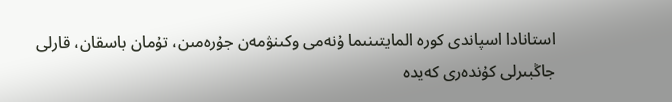استانادا اسپاندى كورە المايتىنىما ۇنەمى وكىنۋمەن جۇرەمىن، تۇمان باسقان، قارلى جاڭبىرلى كۇندەرى كەيدە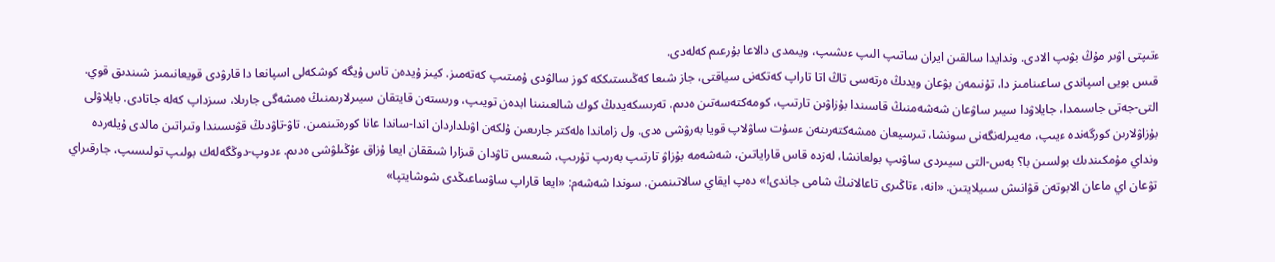ءتىپتى اۋىر مۇڭ بۋىپ الادى. وندايدا سالقىن ايران ساتىپ الىپ ءىشىپ، ويىمدى دالاعا بۇرعىم كەلەدى.
قىس بويى اسپاندى ساعىنامىز دا، تۇنىمەن بۋعان ويدىڭ ەرتەسى تاڭ اتا تاراپ كەتكەنى سياقتى، جاز شىعا كەڭىستىككە كوز سالۋدى ۇمىتىپ كەتەمىز. كيىز ۇيدەن تاس ۇيگە كوشكەلى اسپانعا دا قارۋدى قويعانىمىز شىندىق قوي. التى-جەتى جاسىمدا، جايلاۋدا سيىر ساۋعان شەشەمنىڭ قاسىندا بۇزاۋىن تارتىپ، كومەكتەسەتىن ەدىم. تەرىسكەيدىڭ كوك شالعىنىنا ابدەن تويىپ، ورىستەن قايتقان سيىرلارىمنىڭ ەمشەگى جارىلا، سىزداپ كەلە جاتادى. بايلاۋلى بۇزاۋلارىن كورگەندە ءيىپ، مەيىرلەنگەنى سونشا، تىرسيعان ەمشەكتەرىنەن ءسۇت ساۋلاپ قويا بەرۋشى ەدى. ول زاماندا ەلەكتر جارىعىن ۇلكەن اۋىلداردان اندا-ساندا عانا كورەتىنمىن. تاۋ-تاۋدىڭ قۋىسىندا وتىراتىن مالدى ۇيلەردە ونداي مۇمكىندىك بولسىن با؟ بەس-التى سيىردى ساۋىپ بولعانشا، لەزدە قاس قاراياتىن، شەشەمە بۇزاۋ تارتىپ بەرىپ تۇرىپ، شىعىس تاۋدان قىزارا شىققان ايعا ۇزاق ءۇڭىلۋشى ەدىم. ءدوپ-دوڭگەلەك بولىپ تولىسىپ، جارقىراي تۋعان اي ماعان الابوتەن قۋانىش سىيلايتىن. «انە، ءتاڭىرى تاعالانىڭ شامى جاندى!» دەپ ايقاي سالاتىنمىن. سوندا شەشەم: «ايعا قاراپ ساۋساعىڭدى شوشايتپا»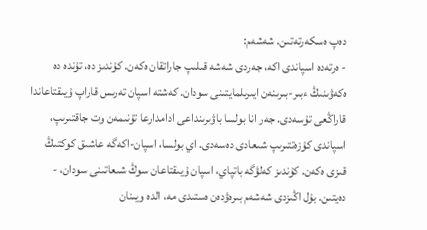دەپ ەسكەرتەتىن. شەشەم:
- ەرتەدە اسپاندى اكە، جەردى شەشە قىلىپ جاراتقان ەكەن. كۇندىز دە، تۇندە دە ەكەۋىنىڭ ءبىر-بىرىنەن ايىرىلمايتىنى سودان. كەشتە اسپان تەرىس قاراپ ۇيىقتاعاندا قاراڭعى تۇسەدى. جەر انا بولسا باۋىرىنداعى ادامدارعا تۇنىمەن وت جاقتىرىپ، اسپاندى كۇزەتتىرىپ شىعادى دەسەدى. اي بولسا، اسپان-اكەگە عاشىق كوكتىڭ قىزى ەكەن. كۇندىز كەلۋگە باتپاي، اسپان ۇيىقتاعان سوڭ شىعاتىنى سودان، - دەيتىن. بۇل اڭىزدى شەشەم بىرەۋدەن ەستىدى مە، الدە ويىنان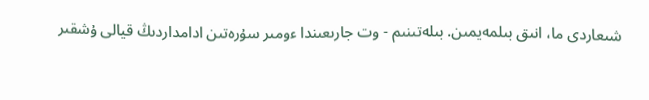شىعاردى ما، انىق بىلمەيمىن. بىلەتىنىم - وت جارىعىندا ءومىر سۇرەتىن ادامداردىڭ قيالى ۇشقىر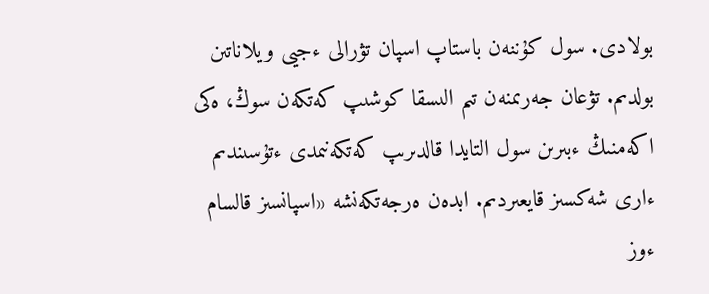بولادى. سول كۇننەن باستاپ اسپان تۋرالى ءجيى ويلاناتىن بولدىم. تۋعان جەرىمنەن تىم الىسقا كوشىپ كەتكەن سوڭ، ەكى اكەمنىڭ ءبىرىن سول التايدا قالدىرىپ كەتكەنىمدى ءتۇسىندىم ءارى شەكسىز قايعىردىم. ابدەن ەرجەتكەنشە «اسپانسىز قالسام ءوز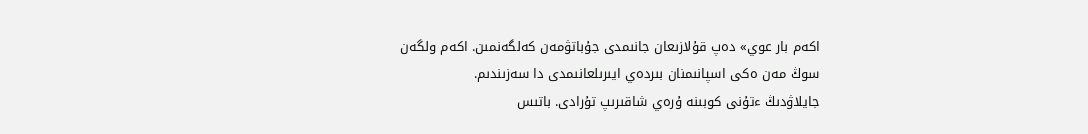اكەم بار عوي» دەپ قۇلازىعان جانىمدى جۇباتۋمەن كەلگەنمىن. اكەم ولگەن سوڭ مەن ەكى اسپانىمنان بىردەي ايىرىلعانىمدى دا سەزىندىم.
جايلاۋدىڭ ءتۇنى كوبىنە ۇرەي شاقىرىپ تۇرادى. باتىس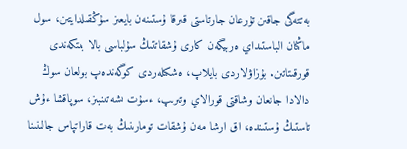بەتتەگى جاقىن تۇرعان جارتاستى قىرقا ۇستىنەن بايعىز سۇڭقىلدايتىن، سول ماڭنان الباستىداي ەربيگەن كارى ۇشقاتتىڭ سۇلباسى بالا بىتكەندى قورقىتاتىن. بۇزاۋلاردى بايلاپ، ەشكىلەردى كوگەندەپ بولعان سوڭ دالادا جانعان وشاقتى قورالاي وتىرىپ، ءسۇت ىشەتىنبىز، سوپاقشا ءۇش تاستىڭ ۇستىندە، اق ارشا مەن ۇشقات تومارىنىڭ بەت قاراتپاس جالىنىنا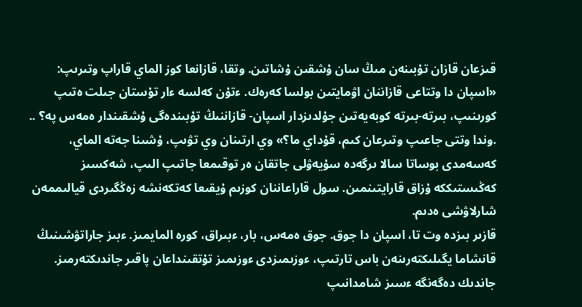قىزعان قازان تۇبىنەن مىڭ سان ۇشقىن ۇشاتىن. وتقا، قازانعا كوز الماي قاراپ وتىرىپ: «اسپان دا وتتاعى قازاننان اۋمايتىن بولسا كەرەك. ءتۇن كەلسە ءار تۇستان جىلت ەتىپ كورىنىپ، بىرتە-بىرتە كوبەيەتىن جۇلدىزدار اسپان- قازاننىڭ تۇبىندەگى ۇشقىندار ەمەس پە؟ .. .وندا وتتى جاعىپ وتىرعان كىم، قۇداي ما؟» وي ارتىنان وي تۋىپ، ۇشىنا جەتە الماي، كەسەمدى بوساتا سالا ىرگەدە سۇيەۋلى جاتقان ەر توقىمعا جاتىپ الىپ، شەكسىز كەڭىستىككە ۇزاق قارايتىنمىن. سول قاراعاننان كوزىم ۇيقىعا كەتكەنشە زەڭگىردى قيالىممەن شارلاۋشى ەدىم.
قازىر بىزدە وت تا، اسپان دا جوق. جوق ەمەس، بار، ءبىراق، كورە المايمىز. ءبىز جاراتۋشىنىڭ قانشاما يگىلىكتەرىنەن باس تارتىپ، ءوزىمىزدى ءوزىمىز تۇتقىنداعان پاقىر جاندىكتەرمىز. جاندىك دەگەنگە ءسىز شامدانىپ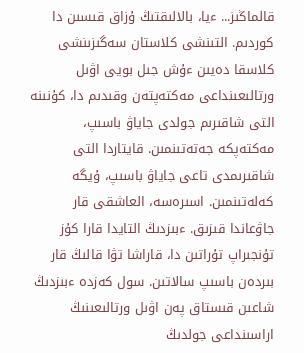قالماڭىز... ءيا، بالالىقتىڭ ۇزاق قىسىن دا كوردىم. التىنشى كلاستان سەگىزىنشى كلاسقا دەيىن ءۇش جىل بويى اۋىل ورتالىعىنداعى مەكتەپتەن وقىدىم دا، كۇنىنە التى شاقىرىم جولدى جاياۋ باسىپ، مەكتەپكە جەتەتىنمىن. قايتاردا التى شاقىرىمدى تاعى جاياۋ باسىپ، ۇيگە كەلەتىنمىن. اسىرەسە، العاشقى قار جاۋعاندا قىزىق. ءبىزدىڭ التايدا قارا كۇز تۇنجىراپ تۇراتىن دا، قاراشا تۋا قالىڭ قار بىردەن باسىپ سالاتىن. سول كەزدە ءبىزدىڭ شاعىن قىستاق پەن اۋىل ورتالىعىنىڭ اراسىنداعى جولدىڭ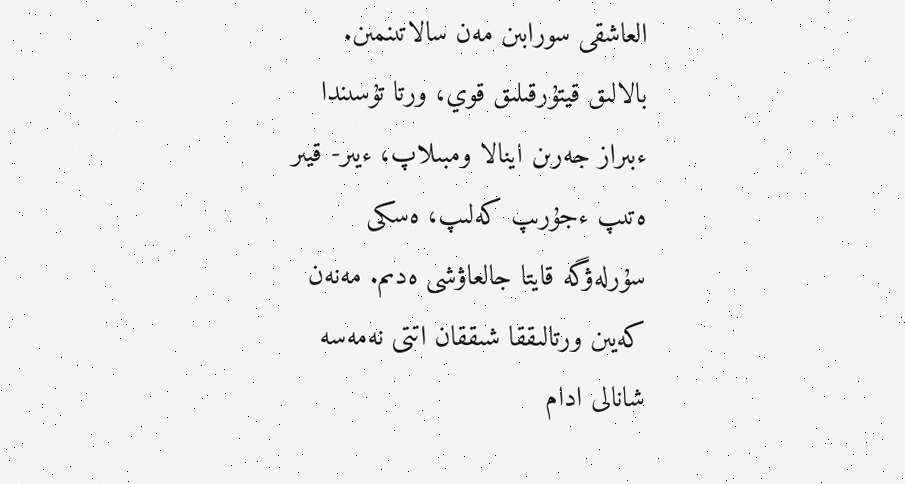العاشقى سورابىن مەن سالاتىنمىن. بالالىق قيتۇرقىلىق قوي، ورتا تۇسىندا ءبىراز جەرىن اينالا ومبىلاپ، ءيىر- قيىر ەتىپ ءجۇرىپ كەلىپ، ەسكى سۇرلەۋگە قايتا جالعاۋشى ەدىم. مەنەن كەيىن ورتالىققا شىققان اتتى نەمەسە شانالى ادام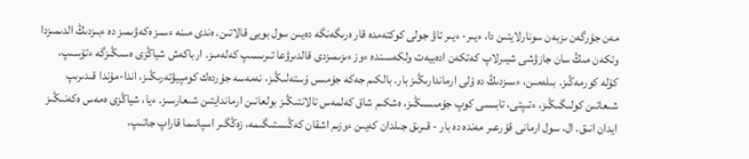مەن جۇرگەن ىزبەن سونارلايتىن دا، ءيىر- ءيىر تاۋ جولى كوكتەمدە قار ەرىگەنگە دەيىن سول بويى قالاتىن. ەندى مىنە ءسىز ەكەۋىمىز دە ءبىزدىڭ الدىمىزدا وتكەن مىڭ سان جازۋشى شيىرلاپ كەتكەن ادەبيەت ولكەسىندە ءوز ءىزىمىزدى قالدىرۋعا تىرىسىپ كەلەمىز. ارباكەش شياڭزى ەسىڭىزگە ءتۇسىپ، كۇلە كورمەڭىز. بىلەمىن، ءسىزدىڭ دە ۇلى ارماندارىڭىز بار. بالكىم جەكە جۇمىس ۇستەلىڭىز، نەمەسە جۇردەك كومپيۋتەرىڭىز، اندا-مۇندا قىدىرىپ شىعاتىن كولىگىڭىز، ءتىپتى، تابىسى كوپ جۇمىسىڭىز، ەشكىم شاق كەلمەس تالانتىڭىز بولعانىن ارماندايتىن شىعارسىز. ءيا، شياڭزى ەمەس ەكەنىڭىز ايدان انىق. ال، سول ارمانى قۇرعىر مەندە دە بار - قىرىق جىلدان كەيىن ءوزىم اشقان كەڭىستىگىمە، زەڭگىر اسپانىما قاراپ جاتىپ،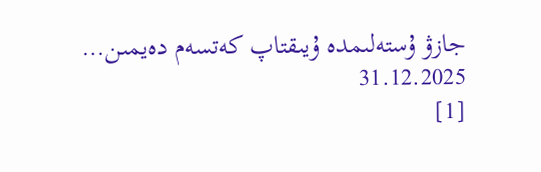جازۋ ۇستەلىمدە ۇيىقتاپ كەتسەم دەيمىن…
31.12.2025
[1]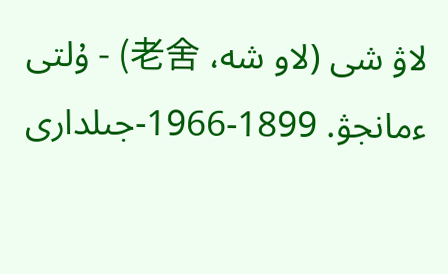لاۋ شى (لاو شە، 老舍) - ۇلتى ءمانجۋ. 1899-1966-جىلدارى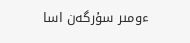ءومىر سۇرگەن اسا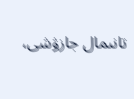تانىمال جازۋشى،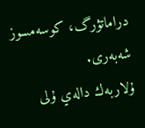دراماتۋرگ، كوسەمسوز شەبەرى.
ۇلاربەك دالەي ۇلى